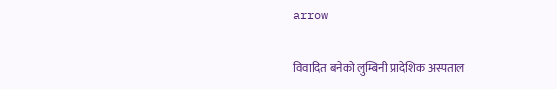arrow

विवादित बनेको लुम्बिनी प्रादेशिक अस्पताल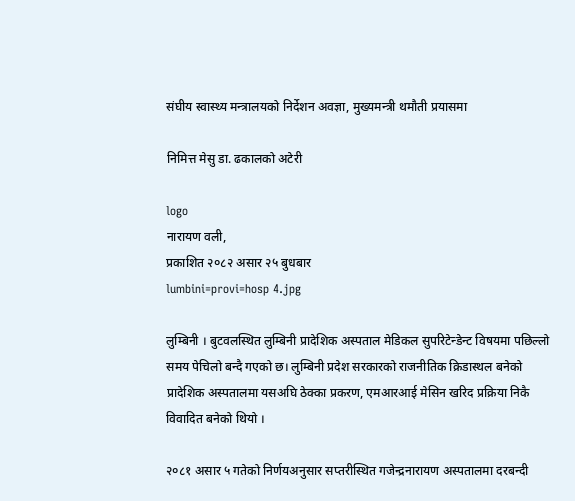संघीय स्वास्थ्य मन्त्रालयको निर्देशन अवज्ञा, मुख्यमन्त्री थमौती प्रयासमा

निमित्त मेसु डा. ढकालको अटेरी

logo
नारायण वली,
प्रकाशित २०८२ असार २५ बुधबार
lumbini=provi=hosp 4.jpg

लुम्बिनी । बुटवलस्थित लुम्बिनी प्रादेशिक अस्पताल मेडिकल सुपरिटेन्डेन्ट विषयमा पछिल्लो समय पेचिलो बन्दै गएको छ। लुम्बिनी प्रदेश सरकारको राजनीतिक क्रिडास्थल बनेको प्रादेशिक अस्पतालमा यसअघि ठेक्का प्रकरण, एमआरआई मेसिन खरिद प्रक्रिया निकै विवादित बनेको थियो ।

२०८१ असार ५ गतेको निर्णयअनुसार सप्तरीस्थित गजेन्द्रनारायण अस्पतालमा दरबन्दी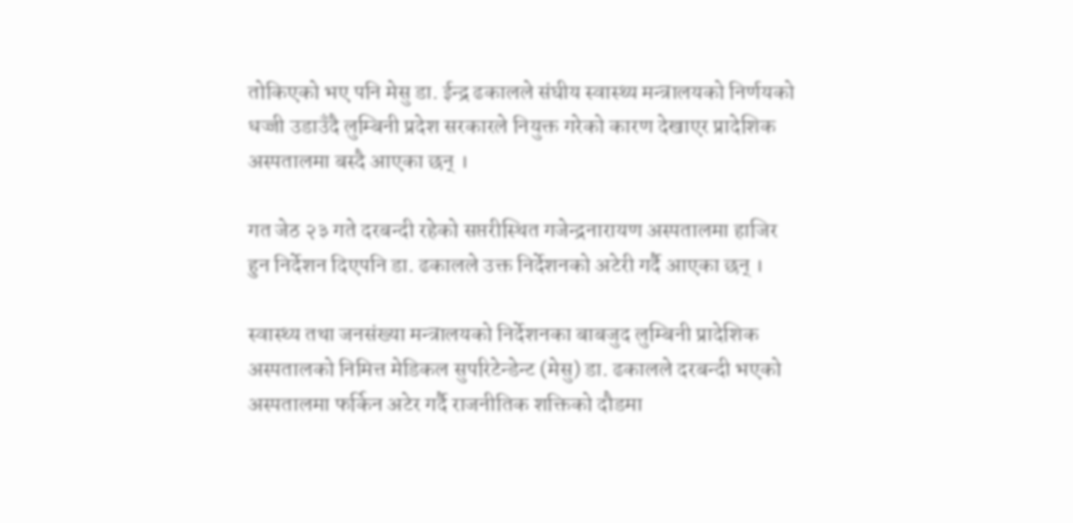तोकिएको भए पनि मेसु डा. ईन्द्र ढकालले संघीय स्वास्थ्य मन्त्रालयको निर्णयको धज्जी उडाउँदै लुम्बिनी प्रदेश सरकारले नियुक्त गरेको कारण देखाएर प्रादेशिक अस्पतालमा बस्दै आएका छन् ।

गत जेठ २३ गते दरबन्दी रहेको सप्तरीस्थित गजेन्द्रनारायण अस्पतालमा हाजिर हुन निर्देशन दिएपनि डा. ढकालले उक्त निर्देशनको अटेरी गर्दै आएका छन् ।

स्वास्थ्य तथा जनसंख्या मन्त्रालयको निर्देशनका बाबजुद लुम्बिनी प्रादेशिक अस्पतालको निमित्त मेडिकल सुपरिटेन्डेन्ट (मेसु) डा. ढकालले दरबन्दी भएको अस्पतालमा फर्किन अटेर गर्दै राजनीतिक शक्तिको दौडमा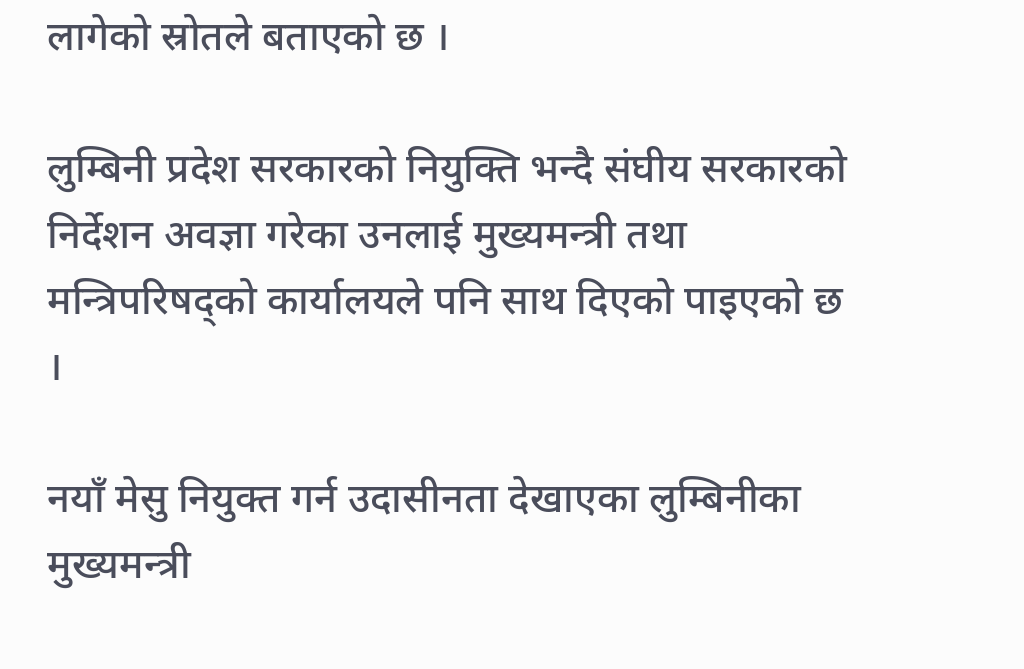लागेको स्रोतले बताएको छ ।

लुम्बिनी प्रदेश सरकारको नियुक्ति भन्दै संघीय सरकारको निर्देशन अवज्ञा गरेका उनलाई मुख्यमन्त्री तथा मन्त्रिपरिषद्को कार्यालयले पनि साथ दिएको पाइएको छ ।

नयाँ मेसु नियुक्त गर्न उदासीनता देखाएका लुम्बिनीका मुख्यमन्त्री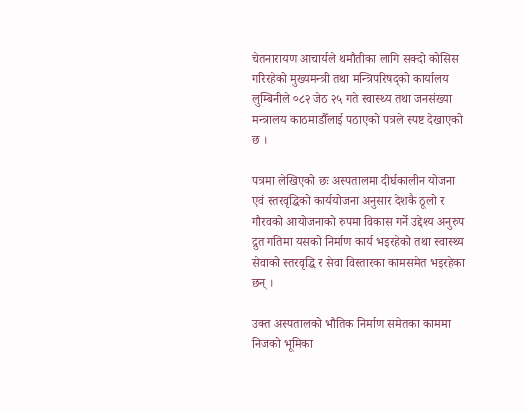चेतनारायण आचार्यले थमौतीका लागि सक्दो कोसिस गरिरहेको मुख्यमन्त्री तथा मन्त्रिपरिषद्को कार्यालय लुम्बिनीले ०८२ जेठ २५ गते स्वास्थ्य तथा जनसंख्या मन्त्रालय काठमाडौँलाई पठाएको पत्रले स्पष्ट देखाएको छ ।

पत्रमा लेखिएको छः अस्पतालमा दीर्घकालीन योजना एवं स्तरवृद्धिको कार्ययोजना अनुसार देशकै ठूलो र गौरवको आयोजनाको रुपमा विकास गर्ने उद्देश्य अनुरुप द्रुत गतिमा यसको निर्माण कार्य भइरहेको तथा स्वास्थ्य सेवाको स्तरवृद्धि र सेवा विस्तारका कामसमेत भइरहेका छन् ।

उक्त अस्पतालको भौतिक निर्माण समेतका काममा निजको भूमिका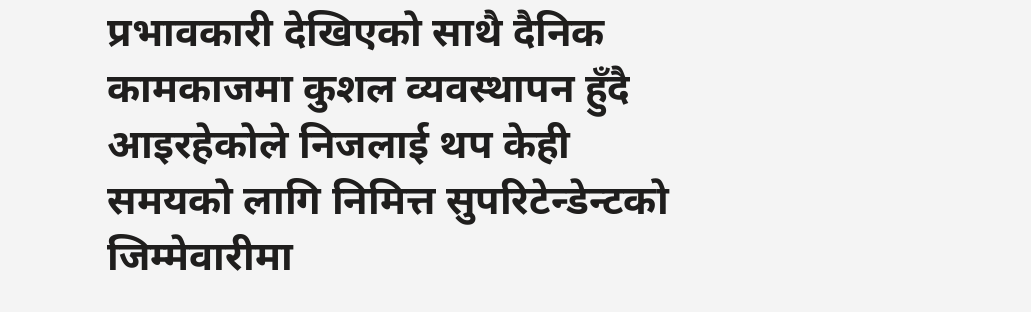प्रभावकारी देखिएको साथै दैनिक कामकाजमा कुशल व्यवस्थापन हुँदै आइरहेकोले निजलाई थप केही समयको लागि निमित्त सुपरिटेन्डेन्टको जिम्मेवारीमा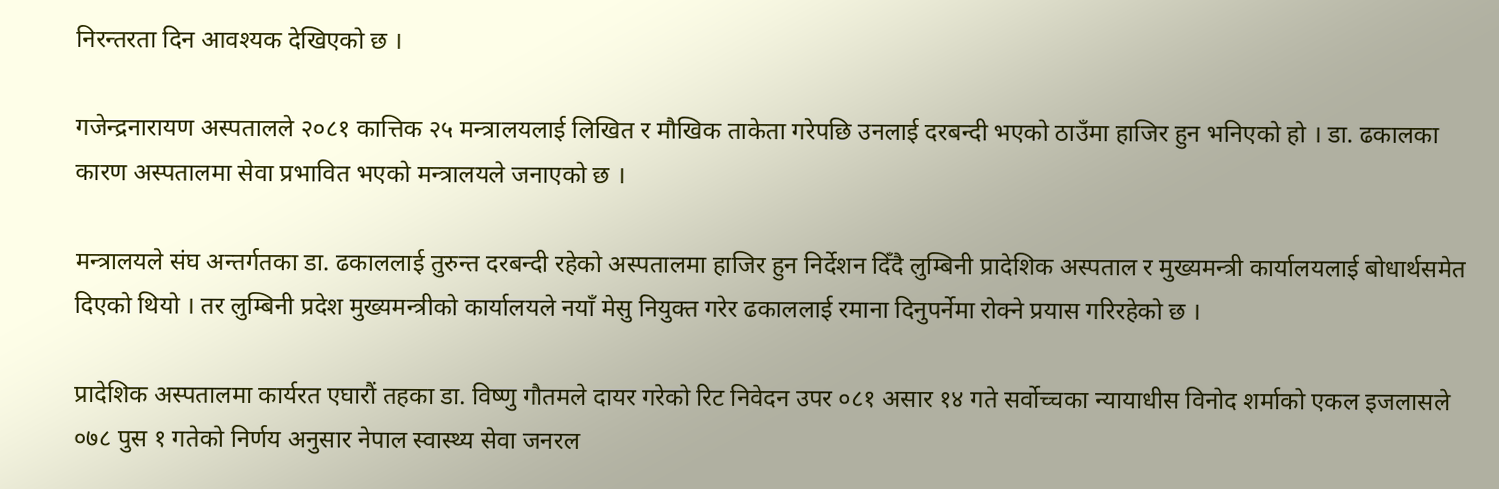निरन्तरता दिन आवश्यक देखिएको छ ।

गजेन्द्रनारायण अस्पतालले २०८१ कात्तिक २५ मन्त्रालयलाई लिखित र मौखिक ताकेता गरेपछि उनलाई दरबन्दी भएको ठाउँमा हाजिर हुन भनिएको हो । डा. ढकालका कारण अस्पतालमा सेवा प्रभावित भएको मन्त्रालयले जनाएको छ ।

मन्त्रालयले संघ अन्तर्गतका डा. ढकाललाई तुरुन्त दरबन्दी रहेको अस्पतालमा हाजिर हुन निर्देशन दिँदै लुम्बिनी प्रादेशिक अस्पताल र मुख्यमन्त्री कार्यालयलाई बोधार्थसमेत दिएको थियो । तर लुम्बिनी प्रदेश मुख्यमन्त्रीको कार्यालयले नयाँ मेसु नियुक्त गरेर ढकाललाई रमाना दिनुपर्नेमा रोक्ने प्रयास गरिरहेको छ ।

प्रादेशिक अस्पतालमा कार्यरत एघारौं तहका डा. विष्णु गौतमले दायर गरेको रिट निवेदन उपर ०८१ असार १४ गते सर्वोच्चका न्यायाधीस विनोद शर्माको एकल इजलासले ०७८ पुस १ गतेको निर्णय अनुसार नेपाल स्वास्थ्य सेवा जनरल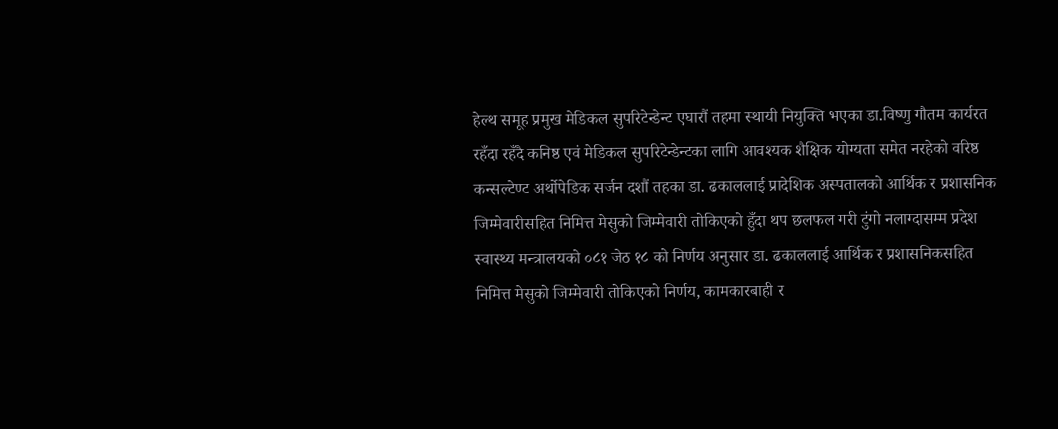हेल्थ समूह प्रमुख मेडिकल सुपरिटेन्डेन्ट एघारौं तहमा स्थायी नियुक्ति भएका डा.विष्णु गौतम कार्यरत रहँदा रहँदै कनिष्ठ एवं मेडिकल सुपरिटेन्डेन्टका लागि आवश्यक शैक्षिक योग्यता समेत नरहेको वरिष्ठ कन्सल्टेण्ट अर्थोपेडिक सर्जन दशौं तहका डा. ढकाललाई प्रादेशिक अस्पतालको आर्थिक र प्रशासनिक जिम्मेवारीसहित निमित्त मेसुको जिम्मेवारी तोकिएको हुँदा थप छलफल गरी टुंगो नलाग्दासम्म प्रदेश स्वास्थ्य मन्त्रालयको ०८१ जेठ १८ को निर्णय अनुसार डा. ढकाललाई आर्थिक र प्रशासनिकसहित निमित्त मेसुको जिम्मेवारी तोकिएको निर्णय, कामकारबाही र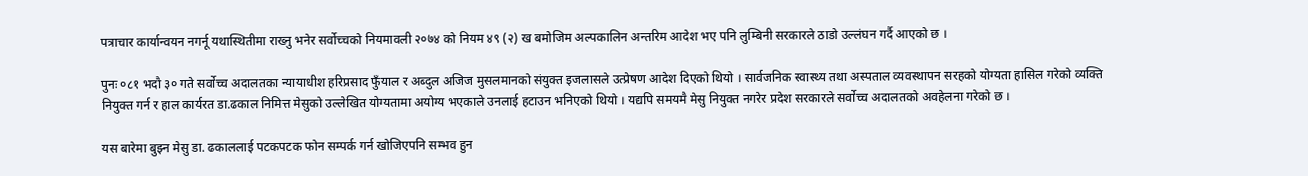पत्राचार कार्यान्वयन नगर्नू यथास्थितीमा राख्नु भनेर सर्वोच्चको नियमावली २०७४ को नियम ४९ (२) ख बमोजिम अल्पकालिन अन्तरिम आदेश भए पनि लुम्बिनी सरकारले ठाडो उल्लंघन गर्दै आएको छ ।

पुनः ०८१ भदौ ३० गते सर्वोच्च अदालतका न्यायाधीश हरिप्रसाद फुँयाल र अब्दुल अजिज मुसलमानको संयुक्त इजलासले उत्प्रेषण आदेश दिएको थियो । सार्वजनिक स्वास्थ्य तथा अस्पताल व्यवस्थापन सरहको योग्यता हासिल गरेको व्यक्ति नियुक्त गर्न र हाल कार्यरत डा.ढकाल निमित्त मेसुको उल्लेखित योग्यतामा अयोग्य भएकाले उनलाई हटाउन भनिएको थियो । यद्यपि समयमै मेसु नियुक्त नगरेर प्रदेश सरकारले सर्वोच्च अदालतको अवहेलना गरेको छ ।

यस बारेमा बुझ्न मेसु डा. ढकाललाई पटकपटक फोन सम्पर्क गर्न खोजिएपनि सम्भव हुन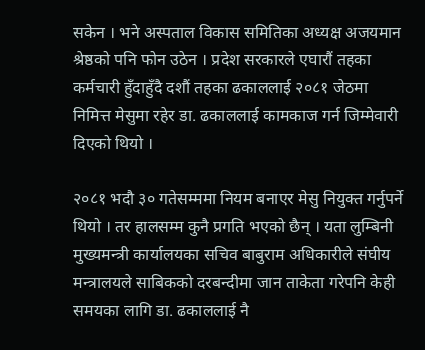सकेन । भने अस्पताल विकास समितिका अध्यक्ष अजयमान श्रेष्ठको पनि फोन उठेन । प्रदेश सरकारले एघारौं तहका कर्मचारी हुँदाहुँदै दशौं तहका ढकाललाई २०८१ जेठमा निमित्त मेसुमा रहेर डा. ढकाललाई कामकाज गर्न जिम्मेवारी दिएको थियो ।

२०८१ भदौ ३० गतेसम्ममा नियम बनाएर मेसु नियुक्त गर्नुपर्ने थियो । तर हालसम्म कुनै प्रगति भएको छैन् । यता लुम्बिनी मुख्यमन्त्री कार्यालयका सचिव बाबुराम अधिकारीले संघीय मन्त्रालयले साबिकको दरबन्दीमा जान ताकेता गरेपनि केही समयका लागि डा. ढकाललाई नै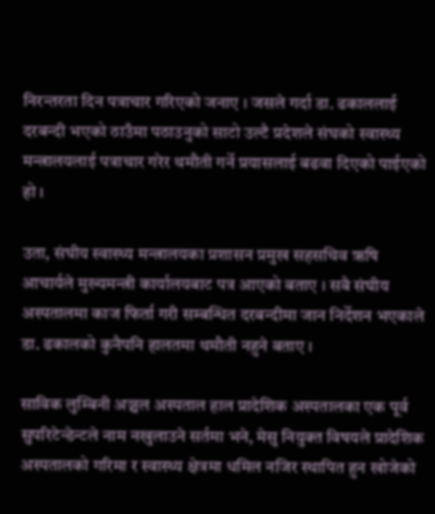निरन्तरता दिन पत्राचार गरिएको जनाए । जसले गर्दा डा. ढकाललाई दरबन्दी भएको ठाउँमा पठाउनुको साटो उल्टै प्रदेशले संघको स्वास्थ्य मन्त्रालयलाई पत्राचार गरेर थमौती गर्ने प्रयासलाई बढवा दिएको पाईएको हो ।

उता, संघीय स्वास्थ्य मन्त्रालयका प्रशासन प्रमुख सहसचिव ऋषि आचार्यले मुख्यमन्त्री कार्यालयबाट पत्र आएको बताए । सबै संघीय अस्पतालमा काज फिर्ता गरी सम्बन्धित दरबन्दीमा जान निर्देशन भएकाले डा. ढकालको कुनैपनि हालतमा थमौती नहुने बताए ।

साविक लुम्बिनी अञ्चल अस्पताल हाल प्रादेशिक अस्पतालका एक पूर्व सुपरिटेन्डेन्टले नाम नखुलाउने सर्तमा भने, मेसु नियुक्त विषयले प्रादेशिक अस्पतालको गरिमा र स्वास्थ्य क्षेत्रमा धमिल नजिर स्थापित हुन खोजेको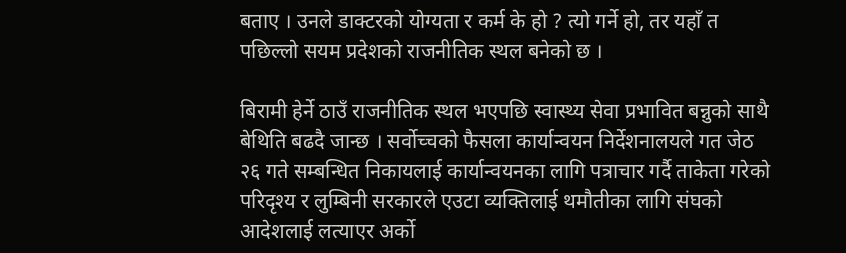बताए । उनले डाक्टरको योग्यता र कर्म के हो ? त्यो गर्ने हो, तर यहाँ त पछिल्लो सयम प्रदेशको राजनीतिक स्थल बनेको छ ।

बिरामी हेर्ने ठाउँ राजनीतिक स्थल भएपछि स्वास्थ्य सेवा प्रभावित बन्नुको साथै बेथिति बढदै जान्छ । सर्वोच्चको फैसला कार्यान्वयन निर्देशनालयले गत जेठ २६ गते सम्बन्धित निकायलाई कार्यान्वयनका लागि पत्राचार गर्दै ताकेता गरेको परिदृश्य र लुम्बिनी सरकारले एउटा व्यक्तिलाई थमौतीका लागि संघको आदेशलाई लत्याएर अर्को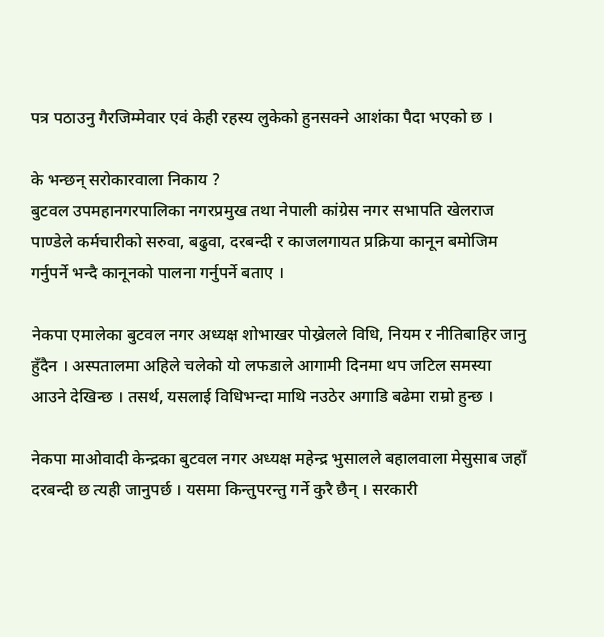पत्र पठाउनु गैरजिम्मेवार एवं केही रहस्य लुकेको हुनसक्ने आशंका पैदा भएको छ ।

के भन्छन् सरोकारवाला निकाय ?
बुटवल उपमहानगरपालिका नगरप्रमुख तथा नेपाली कांग्रेस नगर सभापति खेलराज पाण्डेले कर्मचारीको सरुवा, बढुवा, दरबन्दी र काजलगायत प्रक्रिया कानून बमोजिम गर्नुपर्ने भन्दै कानूनको पालना गर्नुपर्ने बताए ।

नेकपा एमालेका बुटवल नगर अध्यक्ष शोभाखर पोख्रेलले विधि, नियम र नीतिबाहिर जानु हुँदैन । अस्पतालमा अहिले चलेको यो लफडाले आगामी दिनमा थप जटिल समस्या आउने देखिन्छ । तसर्थ, यसलाई विधिभन्दा माथि नउठेर अगाडि बढेमा राम्रो हुन्छ ।

नेकपा माओवादी केन्द्रका बुटवल नगर अध्यक्ष महेन्द्र भुसालले बहालवाला मेसुसाब जहाँ दरबन्दी छ त्यही जानुपर्छ । यसमा किन्तुपरन्तु गर्ने कुरै छैन् । सरकारी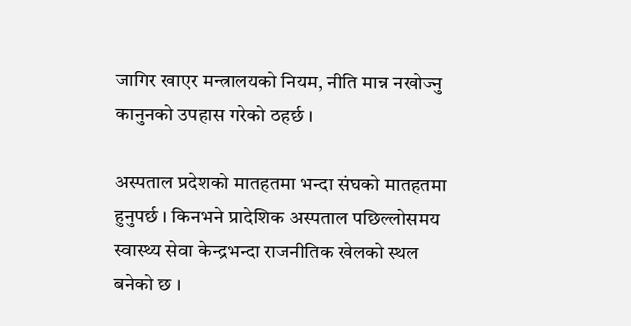जागिर खाएर मन्त्रालयको नियम, नीति मान्न नखोज्नु कानुनको उपहास गरेको ठहर्छ ।

अस्पताल प्रदेशको मातहतमा भन्दा संघको मातहतमा हुनुपर्छ । किनभने प्रादेशिक अस्पताल पछिल्लोसमय स्वास्थ्य सेवा केन्द्रभन्दा राजनीतिक खेलको स्थल बनेको छ ।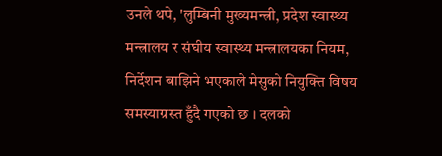उनले थपे, 'लुम्बिनी मुख्यमन्त्री, प्रदेश स्वास्थ्य मन्त्रालय र संघीय स्वास्थ्य मन्त्रालयका नियम, निर्देशन बाझिने भएकाले मेसुको नियुक्ति विषय समस्याग्रस्त हुँदै गएको छ । दलको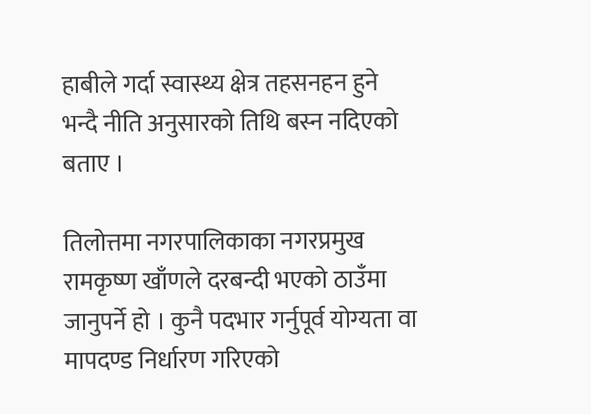हाबीले गर्दा स्वास्थ्य क्षेत्र तहसनहन हुने भन्दै नीति अनुसारको तिथि बस्न नदिएको बताए ।

तिलोत्तमा नगरपालिकाका नगरप्रमुख रामकृष्ण खाँणले दरबन्दी भएको ठाउँमा जानुपर्ने हो । कुनै पदभार गर्नुपूर्व योग्यता वा मापदण्ड निर्धारण गरिएको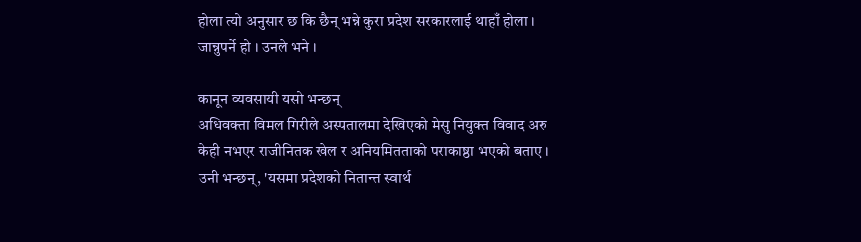होला त्यो अनुसार छ कि छैन् भन्ने कुरा प्रदेश सरकारलाई थाहाँ होला । जान्नुपर्ने हो । उनले भने ।

कानून व्यवसायी यसो भन्छन्
अधिवक्ता विमल गिरीले अस्पतालमा देखिएको मेसु नियुक्त विवाद अरु केही नभएर राजीनितक खेल र अनियमितताको पराकाष्ठा भएको बताए । उनी भन्छन्, 'यसमा प्रदेशको नितान्त स्वार्थ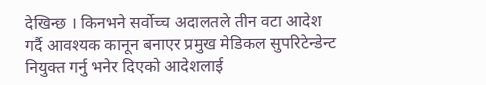देखिन्छ । किनभने सर्वोच्च अदालतले तीन वटा आदेश गर्दै आवश्यक कानून बनाएर प्रमुख मेडिकल सुपरिटेन्डेन्ट नियुक्त गर्नु भनेर दिएको आदेशलाई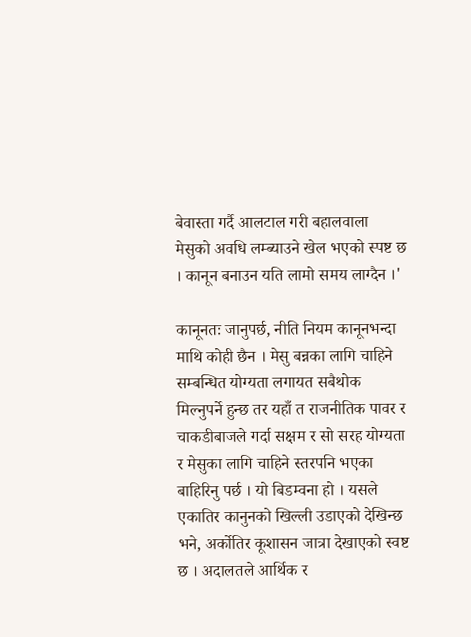बेवास्ता गर्दै आलटाल गरी बहालवाला मेसुको अवधि लम्ब्याउने खेल भएको स्पष्ट छ । कानून बनाउन यति लामो समय लाग्दैन ।'

कानूनतः जानुपर्छ, नीति नियम कानूनभन्दा माथि कोही छैन । मेसु बन्नका लागि चाहिने सम्बन्धित योग्यता लगायत सबैथोक मिल्नुपर्ने हुन्छ तर यहाँ त राजनीतिक पावर र चाकडीबाजले गर्दा सक्षम र सो सरह योग्यता र मेसुका लागि चाहिने स्तरपनि भएका बाहिरिनु पर्छ । यो बिडम्वना हो । यसले एकातिर कानुनको खिल्ली उडाएको देखिन्छ भने, अर्कोतिर कूशासन जात्रा देखाएको स्वष्ट छ । अदालतले आर्थिक र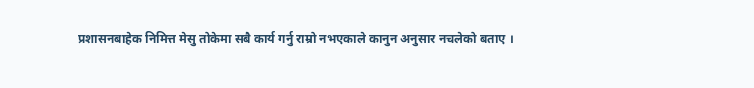प्रशासनबाहेक निमित्त मेसु तोकेमा सबै कार्य गर्नु राम्रो नभएकाले कानुन अनुसार नचलेको बताए ।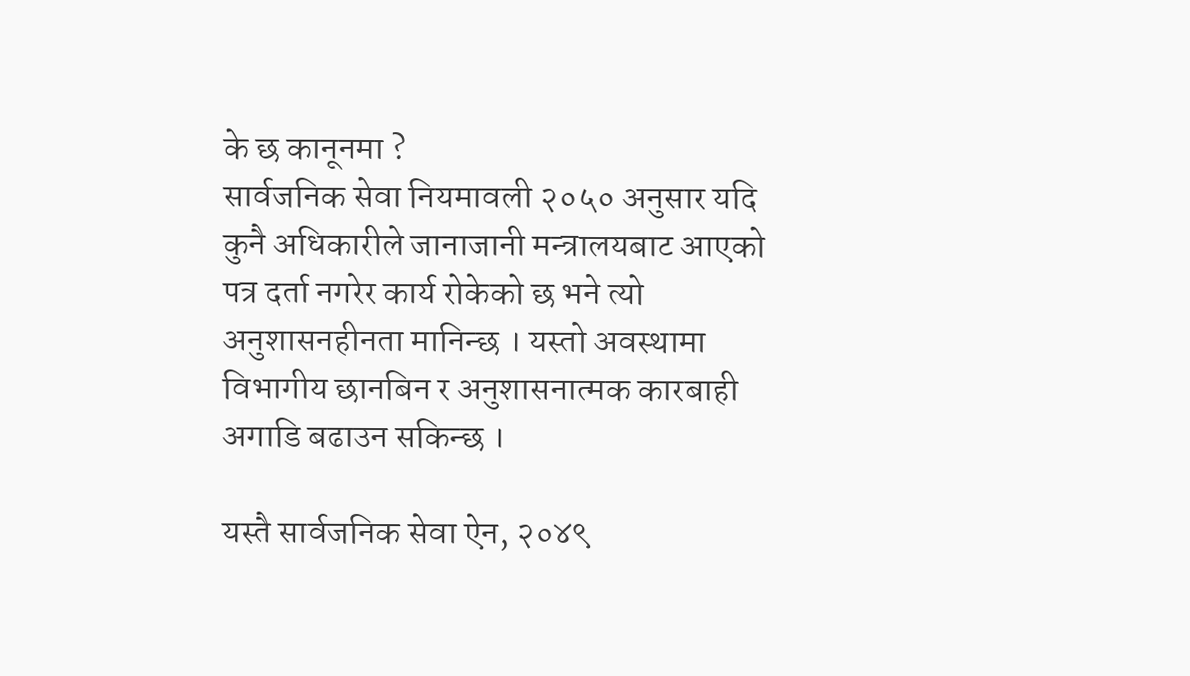के छ कानूनमा ?
सार्वजनिक सेवा नियमावली २०५० अनुसार यदि कुनै अधिकारीले जानाजानी मन्त्रालयबाट आएको पत्र दर्ता नगरेर कार्य रोकेको छ भने त्यो अनुशासनहीनता मानिन्छ । यस्तो अवस्थामा विभागीय छानबिन र अनुशासनात्मक कारबाही अगाडि बढाउन सकिन्छ ।

यस्तै सार्वजनिक सेवा ऐन, २०४९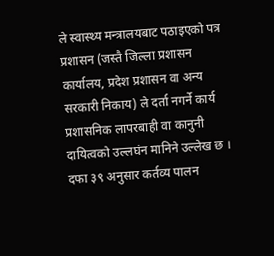ले स्वास्थ्य मन्त्रालयबाट पठाइएको पत्र प्रशासन (जस्तै जिल्ला प्रशासन कार्यालय, प्रदेश प्रशासन वा अन्य सरकारी निकाय) ले दर्ता नगर्ने कार्य प्रशासनिक लापरबाही वा कानुनी दायित्वको उल्लघंन मानिने उल्लेख छ । दफा ३९ अनुसार कर्तव्य पालन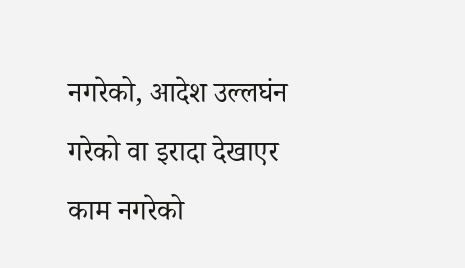नगरेको, आदेश उल्लघंन गरेको वा इरादा देखाएर काम नगरेको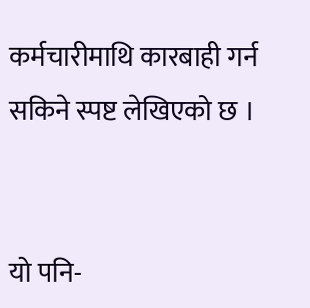कर्मचारीमाथि कारबाही गर्न सकिने स्पष्ट लेखिएको छ ।


यो पनि-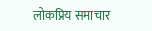लोकप्रिय समाचार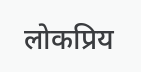लोकप्रिय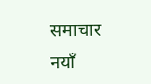समाचार
नयाँ